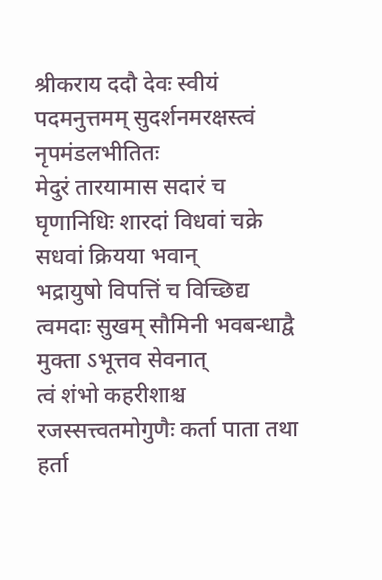श्रीकराय ददौ देवः स्वीयं पदमनुत्तमम् सुदर्शनमरक्षस्त्वं नृपमंडलभीतितः
मेदुरं तारयामास सदारं च घृणानिधिः शारदां विधवां चक्रे सधवां क्रियया भवान्
भद्रायुषो विपत्तिं च विच्छिद्य त्वमदाः सुखम् सौमिनी भवबन्धाद्वै मुक्ता ऽभूत्तव सेवनात्
त्वं शंभो कहरीशाश्च रजस्सत्त्वतमोगुणैः कर्ता पाता तथा हर्ता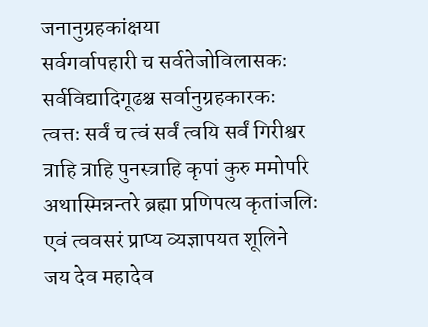जनानुग्रहकांक्षया
सर्वगर्वापहारी च सर्वतेजोविलासकः सर्वविद्यादिगूढश्च सर्वानुग्रहकारकः
त्वत्तः सर्वं च त्वं सर्वं त्वयि सर्वं गिरीश्वर त्राहि त्राहि पुनस्त्राहि कृपां कुरु ममोपरि
अथास्मिन्नन्तरे ब्रह्मा प्रणिपत्य कृतांजलिः एवं त्ववसरं प्राप्य व्यज्ञापयत शूलिने
जय देव महादेव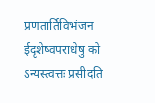प्रणतार्तिविभंजन ईदृशेष्वपराधेषु को ऽन्यस्त्वत्तः प्रसीदति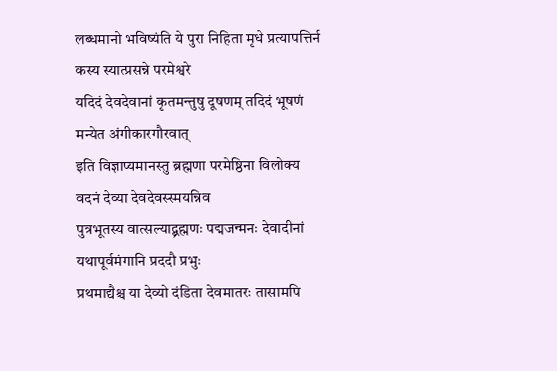लब्धमानो भविष्यंति ये पुरा निहिता मृधे प्रत्यापत्तिर्न कस्य स्यात्प्रसन्ने परमेश्वरे
यदिदं देवदेवानां कृतमन्तुषु दूषणम् तदिदं भूषणं मन्येत अंगीकारगौरवात्
इति विज्ञाप्यमानस्तु ब्रह्मणा परमेष्ठिना विलोक्य वदनं देव्या देवदेवस्स्मयन्निव
पुत्रभूतस्य वात्सल्याद्ब्रह्मणः पद्मजन्मनः देवादीनां यथापूर्वमंगानि प्रददौ प्रभुः
प्रथमाद्यैश्च या देव्यो दंडिता देवमातरः तासामपि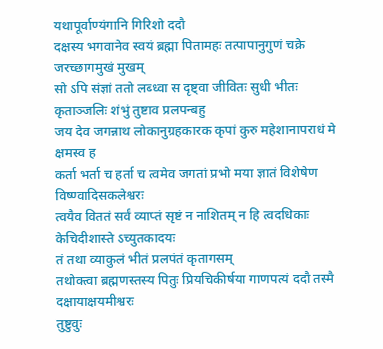यथापूर्वाण्यंगानि गिरिशो ददौ
दक्षस्य भगवानेव स्वयं ब्रह्मा पितामहः तत्पापानुगुणं चक्रे जरच्छागमुखं मुखम्
सो ऽपि संज्ञां ततो लब्ध्वा स दृष्ट्वा जीवितः सुधी भीतः कृताञ्जलिः शंभुं तुष्टाव प्रलपन्बहु
जय देव जगन्नाथ लोकानुग्रहकारक कृपां कुरु महेशानापराधं मे क्षमस्व ह
कर्ता भर्ता च हर्ता च त्वमेव जगतां प्रभो मया ज्ञातं विशेषेण विष्ण्वादिसकलेश्वरः
त्वयैव विततं सर्वं व्याप्तं सृष्टं न नाशितम् न हि त्वदधिकाः केचिदीशास्ते ऽच्युतकादयः
तं तथा व्याकुलं भीतं प्रलपंतं कृतागसम्
तथोक्त्वा ब्रह्मणस्तस्य पितुः प्रियचिकीर्षया गाणपत्यं ददौ तस्मै दक्षायाक्षयमीश्वरः
तुष्टुवुः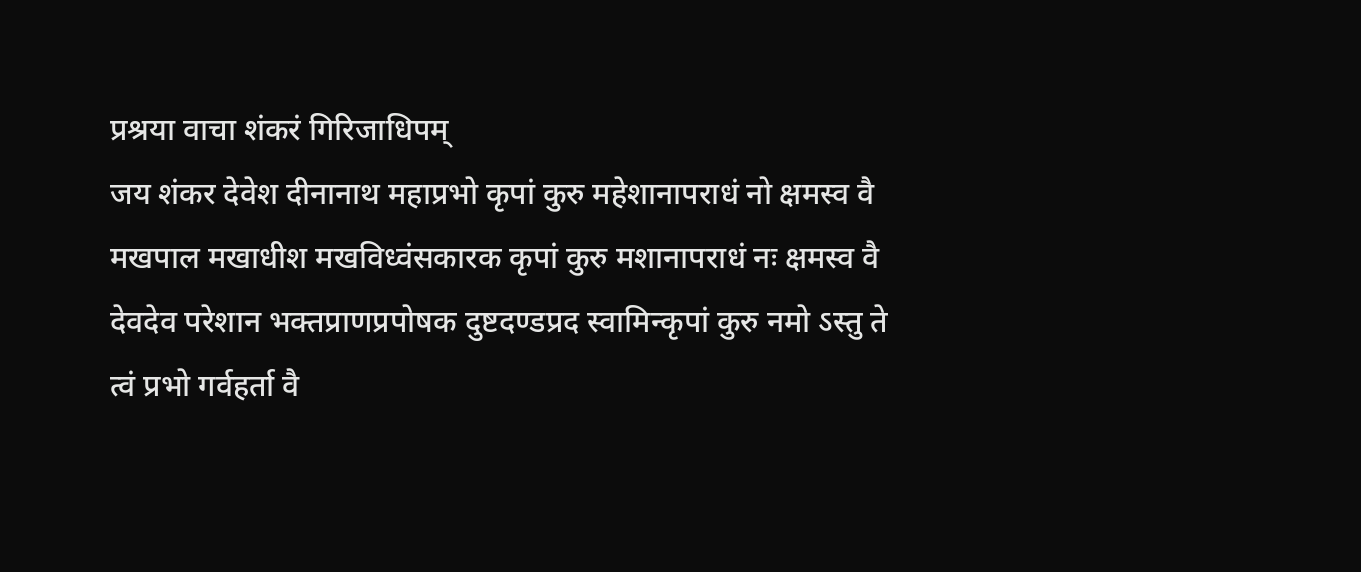प्रश्रया वाचा शंकरं गिरिजाधिपम्
जय शंकर देवेश दीनानाथ महाप्रभो कृपां कुरु महेशानापराधं नो क्षमस्व वै
मखपाल मखाधीश मखविध्वंसकारक कृपां कुरु मशानापराधं नः क्षमस्व वै
देवदेव परेशान भक्तप्राणप्रपोषक दुष्टदण्डप्रद स्वामिन्कृपां कुरु नमो ऽस्तु ते
त्वं प्रभो गर्वहर्ता वै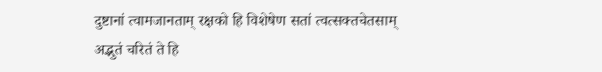दुष्टानां त्वामजानताम् रक्षको हि विशेषेण सतां त्वत्सक्तचेतसाम्
अद्भुतं चरितं ते हि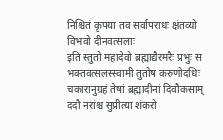निश्चितं कृपया तव सर्वापराधः क्षंतव्यो विभवो दीनवत्सलाः
इति स्तुतो महादेवो ब्रह्माद्यैरमरैः प्रभुः स भक्तवत्सलस्स्वामी तुतोष करुणोदधिः
चकारानुग्रहं तेषां ब्रह्मादीनां दिवौकसाम् ददौ नरांश्च सुप्रीत्या शंकरो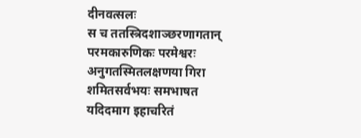दीनवत्सलः
स च ततस्त्रिदशाञ्छरणागतान् परमकारुणिकः परमेश्वरः अनुगतस्मितलक्षणया गिरा शमितसर्वभयः समभाषत
यदिदमाग इहाचरितं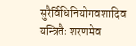सुरैर्विधिनियोगवशादिव यन्त्रितैः शरणमेव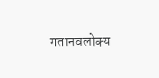गतानवलोक्य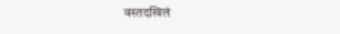वस्तदखिलं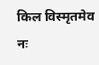किल विस्मृतमेव नः